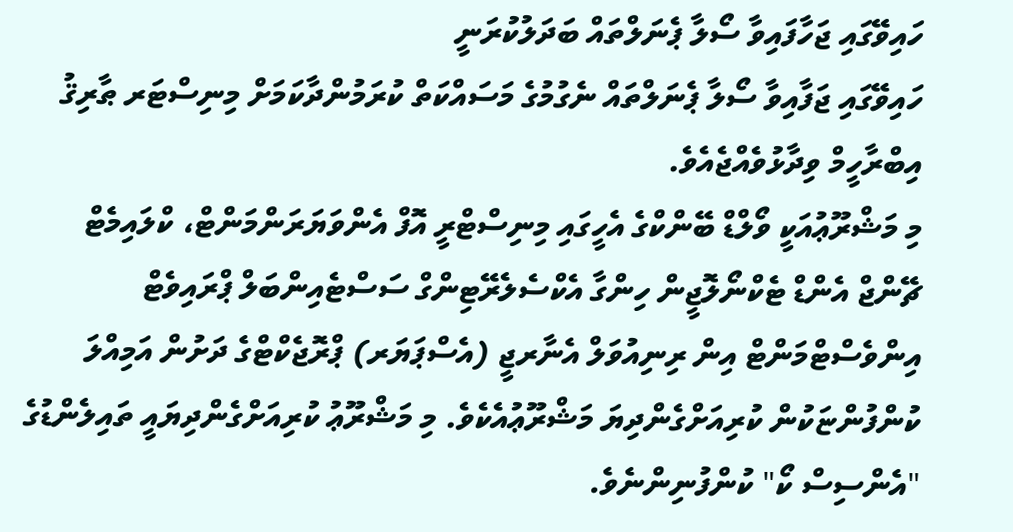ހައިވޭގައި ޖަހާފައިވާ ސޯލާ ޕެނަލްތައް ބަދަލުކުރަނީ
ހައިވޭގައި ޖަފާއިވާ ސޯލާ ޕެނަލްތައް ނެގުމުގެ މަސައްކަތް ކުރަމުންދާކަމަށް މިނިސްޓަރ ޠާރިޤު އިބްރާހީމް ވިދާޅުވެއްޖެއެވެ.
މި މަޝްރޫޢުއަކީ ވޯލްޑް ބޭންކްގެ އެހީގައި މިނިސްޓްރީ އޮފް އެންވަޔަރަންމަންޓް، ކްލައިމެޓް ޗޭންޖް އެންޑް ޓެކްނޯލޮޖީން ހިންގާ އެކްސެލެރޭޓިންގް ސަސްޓެއިންބަލް ޕްރައިވެޓް އިންވެސްޓްމަންޓް އިން ރިނިއުވަލް އެނާރޖީ (އެސްޕަޔަރ) ޕްރޮޖެކްޓްގެ ދަށުން އަމިއްލަ ކުންފުންޏަކުން ކުރިއަށްގެންދިޔަ މަޝްރޫޢުއެކެވެ. މި މަޝްރޫޢު ކުރިއަށްގެންދިޔައީ ތައިލެންޑުގެ "އެންސިސް ކޯ" ކުންފުނިންނެވެ.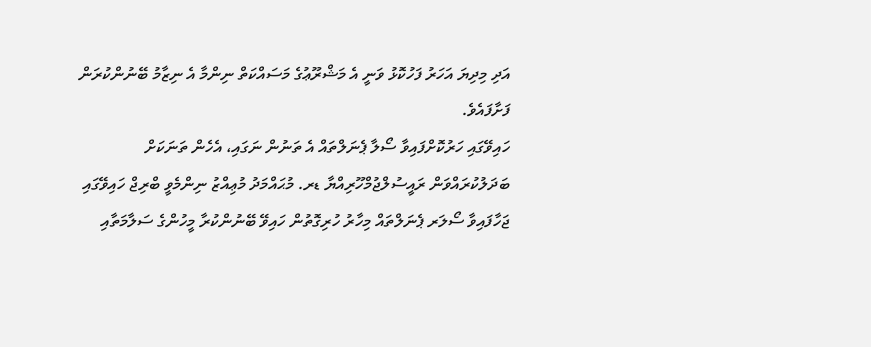އަދި މިދިޔަ އަހަރު ފަހުކޮޅު ވަނީ އެ މަޝްރޫޢުގެ މަސައްކަތް ނިންމާ އެ ނިޒާމު ބޭނުންކުރަން ފަށާފައެވެ.
ހައިވޭގައި ހަރުކޮށްފައިވާ ސޯލާ ޕެނަލްތައް އެ ތަނުން ނަގައި، އެހެން ތަނަކަށް ބަދަލުކުރައްވަން ރައީސުލްޖުމްހޫރިއްޔާ ޑރ. މުޙައްމަދު މުޢިއްޒު ނިންމެވީ ބްރިޖް ހައިވޭގައި ޖަހާފައިވާ ސޯލަރ ޕެނަލްތައް މިހާރު ހުރިގޮތުން ހައިވޭ ބޭނުންކުރާ މީހުންގެ ސަލާމަތާއި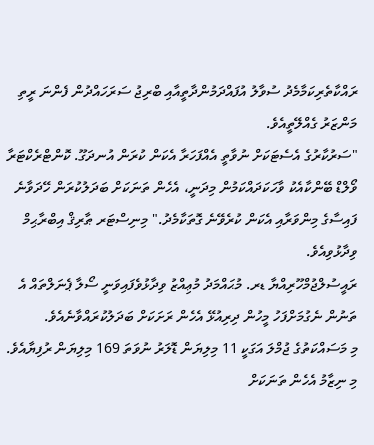ރައްކާތެރިކަމާމެދު ސުވާލު އުފައްދަމުންދާތީއާއި ބްރިޖު ސަރަހައްދުން ފެންނަ ރީތި މަންޒަރު ގެއްލޭތީއެވެ.
"ސަރުކާރުގެ އެސެޓަކަށް ނުވާތީ އެއްފަހަރާ އެކަން ކުރަން އުނދަގޫ. ކޮންޓްރެކްޓަރާ ވޯލްޑް ބޭންކާއެކު ވާހަކަދައްކަމުން މިދަނީ، އެހެން ތަނަކަށް ބަދަލުކުރަން ހޭދަވާނެ ފައިސާގެ މިންވަރާއި އެކަން ކުރެވޭނެ ގޮތަކާމެދު." މިނިސްޓަރ ޠާރިޤް އިބްރާޙިމް ވިދާޅުވިއެވެ.
ރައީސުލްޖުމްހޫރިއްޔާ ޑރ. މުޙައްމަދު މުޢިއްޒު ވިދާޅުވެފައިވަނީ ސޯލާ ޕެނަލްތައް އެ ތަނުން ނެގުމަށްފަހު މީހުން ދިރިއުޅޭ އެހެން ރަށަކަށް ބަދަލުކުރައްވާނެއެވެ.
މި މަސައްކަތުގެ ޖުމްލަ އަގަކީ 11 މިލިޔަން ޑޮލަރު ނުވަތަ 169 މިލިޔަން ރުފިޔާއެވެ.
މި ނިޒާމު އެހެން ތަނަކަށް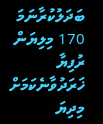ބަދަލުކުރާނަމަ 170 މިލިޔަން ރުފިޔާ ޚަރަދުވާނެކަމަށް މިދިޔަ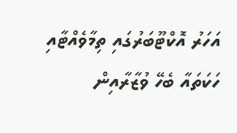އަހަރު އޮކްޓޫބަރުގައި ތިމާވެއްޓާއި ހަކަތައާ ބެހޭ ވުޒާރާއިން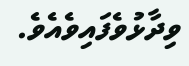ވިދާޅުވެފައިވެއެވެ.